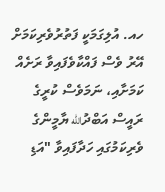ހއ. އުލިގަމަކީ ފަތުރުވެރިކަމަށް އޭރު ވެސް ފައްކާވެފައިވާ ރަށެއް ކަމަށާއި، ނަމަވެސް ކުރީގެ ރައީސް އަބްދުالله ޔާމީންގެ ވެރިކަމުގައި ހަދާފައިވާ "އަޑި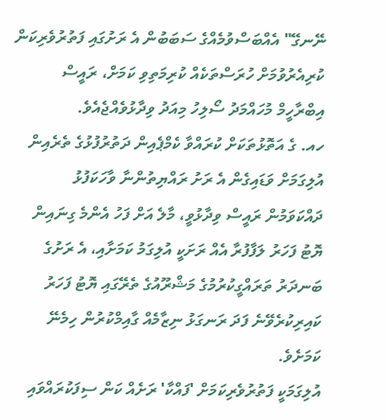ނޭނގޭ" އެއްބަސްވުމެއްގެ ސަބަބުން އެ ރަށުގައި ފަތުރުވެރިކަން ކުރިއެރުވުމަށް ހުރަސްތަކެއް ކުރިމަތިވި ކަމަށް، ރައީސް އިބްރާހީމް މުހައްމަދު ސޯލިހު މިއަދު ވިދާޅުވެއްޖެއެވެ.
ހއ. ގެ އަތޮޅުތަކަށް ކުރައްވާ ކެމްޕެއިން ދަތުރުފުޅުގެ ތެރެއިން އުލިގަމަށް ވަޑައިގެން އެ ރަށު ރައްޔިތުންނާ ވާހަކަފުޅު ދައްކަވަމުން ރައީސް ވިދާޅުވީ، މާލެ އަށް ފަހު އެންމެ ގިނައިން ޔޮޓު ފަހަރު ލަފާފުރާ އެއް ރަށަކީ އުލިގަމު ކަމަށާއި، އެ ރަށުގެ ބަނދަރު ތަރައްގީކުރުމުގެ މަޝްރޫއުގެ ތެރޭގައި ޔޮޓު ފަހަރު ކައިރިކުރެވޭނެ ފަދަ ރަނގަޅު ނިޒާމެއް ގާއިމްކުރުން ހިމެނޭ ކަމަށެވެ.
އުލިގަމަކީ ފަތުރުވެރިކަމަށް 'ފައްކާ' ރަށެއް ކަން ސިފަކުރައްވައި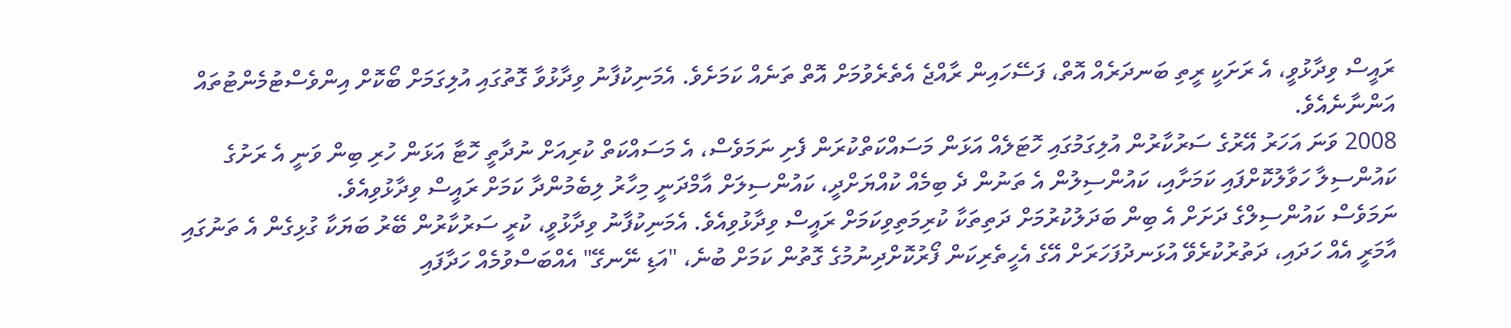ރައީސް ވިދާޅުވީ، އެ ރަށަކީ ރީތި ބަނދަރެއް އޮތް، ފަސޭހައިން ރާއްޖެ އެތެރެވުމަށް އޮތް ތަނެއް ކަމަށެވެ. އެމަނިކުފާނު ވިދާޅުވާ ގޮތުގައި އުލިގަމަށް ބޯކޮށް އިންވެސްޓުމެންޓުތައް އަންނާނެއެވެ.
2008 ވަނަ އަހަރު އޭރުގެ ސަރުކާރުން އުލިގަމުގައި ހޮޓަލެއް އަޅަން މަސައްކަތްކުރަން ފެށި ނަމަވެސް، އެ މަސައްކަތް ކުރިއަށް ނުދާތީ ހޮޓާ އަޅަން ހުރި ބިން ވަނީ އެ ރަށުގެ ކައުންސިލާ ހަވާލުކޮށްފައި ކަމަށާއި، ކައުންސިލުން އެ ތަނުން ދެ ބިމެއް ކުއްޔަށްދީ، ކައުންސިލަށް އާމްދަނީ މިހާރު ލިބެމުންދާ ކަމަށް ރައީސް ވިދާޅުވިއެވެ.
ނަމަވެސް ކައުންސިލްގެ ދަށަށް އެ ބިން ބަދަލުކުރުމަށް ދަތިތަކާ ކުރިމަތިވިކަމަށް ރައީސް ވިދާޅުވިއެވެ. އެމަނިކުފާނު ވިދާޅުވީ، ކުރީ ސަރުކާރުން ބޭރު ބަޔަކާ ގުޅިގެން އެ ތަނުގައި އާމަރީ އެއް ހަދައި، ދަތުރުކުރެވޭ އުޅަނދުފަހަރަށް އޭގެ އެހީތެރިކަން ފޯރުކޮށްދިނުމުގެ ގޮތުން ކަމަށް ބުނެ، "އަޑި ނޭނގޭ" އެއްބަސްވުމެއް ހަދާފައި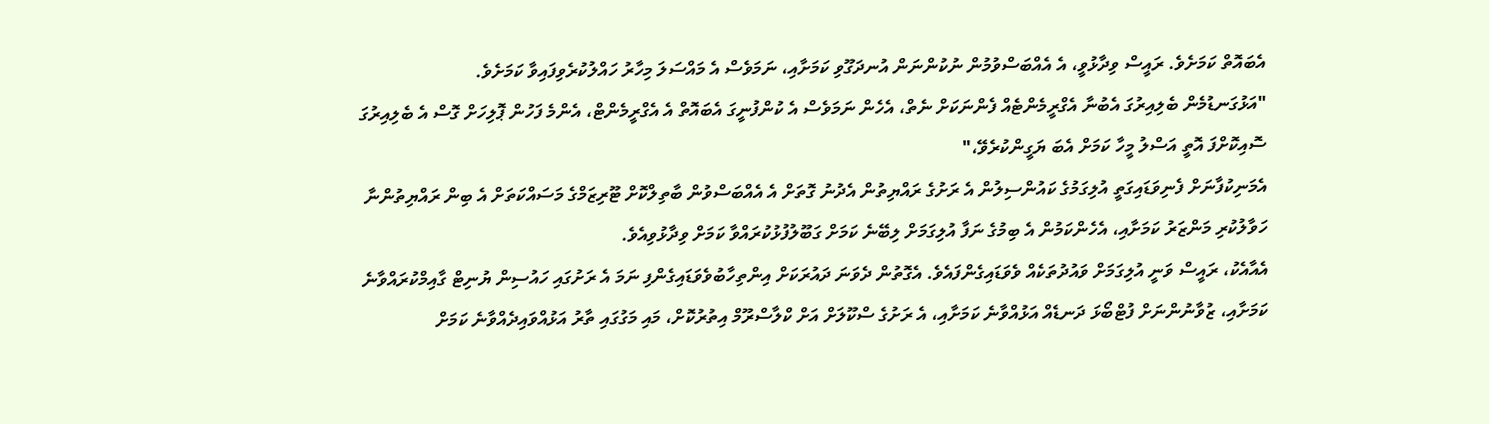އެބައޮތް ކަމަށެވެ. ރައީސް ވިދާޅުވީ، އެ އެއްބަސްވުމުން ނުކުންނަން އުނދަގޫވި ކަމަށާއި، ނަމަވެސް އެ މައްސަލަ މިހާރު ހައްލުކުރެވިފައިވާ ކަމަށެވެ.
"އަޅުގަނޑުމެން ބެލިއިރުގަ އެބުނާ އެގްރީމެންޓެއް ފެންނަކަށް ނެތް، އެހެން ނަމަވެސް އެ ކުންފުނީގަ އެބައޮތް އެ އެގްރީމެންޓް، އެންމެ ފަހުން ޕޮލިހަށް ގޮސް އެ ބެލިއިރުގަ ސޮއިކޮށްފަ އޮތީ އަސްލު މީހާ ކަމަށް އެބަ ޔަގީންކުރެވޭ،"
އެމަނިކުފާނަށް ފެނިވަޑައިގަތީ އުލިގަމުގެ ކައުންސިލުން އެ ރަށުގެ ރައްޔިތުން އެދުނު ގޮތަށް އެ އެއްބަސްވުން ބާތިލްކޮށް ޓޫރިޒަމްގެ މަސައްކަތަށް އެ ބިން ރައްޔިތުންނާ ހަވާލުކުރި މަންޒަރު ކަމަށާއި، އެހެންކަމުން އެ ބިމުގެ ނަފާ އުލިގަމަށް ލިބޭނެ ކަމަށް ގަބޫލުފުޅުކުރައްވާ ކަމަށް ވިދާޅުވިއެވެ.
އެއާއެކު، ރައީސް ވަނީ އުލިގަމަށް ވައުދުތަކެއް ވެވަޑައިގެންފައެވެ. އެގޮތުން ދެވަނަ ދައުރަކަށް އިންތިހާބުވެވަޑައިގެންފި ނަމަ އެ ރަށުގައި ހައުސިން ޔުނިޓް ގާއިމްކުރައްވާނެ ކަމަށާއި، ޒުވާނުންނަށް ފުޓްބޯޅަ ދަނޑެއް އަޅުއްވާނެ ކަމަށާއި، އެ ރަށުގެ ސްކޫލަށް އަށް ކްލާސްރޫމް އިތުރުކޮށް، މައި މަގުގައި ތާރު އަޅުއްވައިދެއްވާނެ ކަމަށް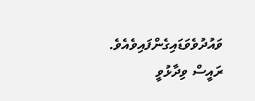ވައުދުވެވަޑައިގެންފައިވެއެވެ. ރައީސް ވިދާޅުވީ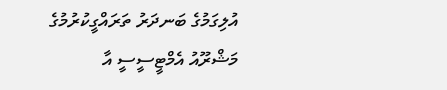އުލިގަމުގެ ބަނދަރު ތަރައްގީކުރުމުގެ މަޝްރޫއު އެމްޓީސީސީ އާ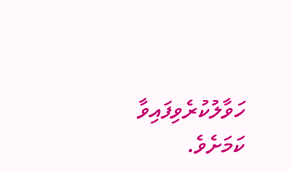ހަވާލުކުރެވިފައިވާ ކަމަށެވެ.